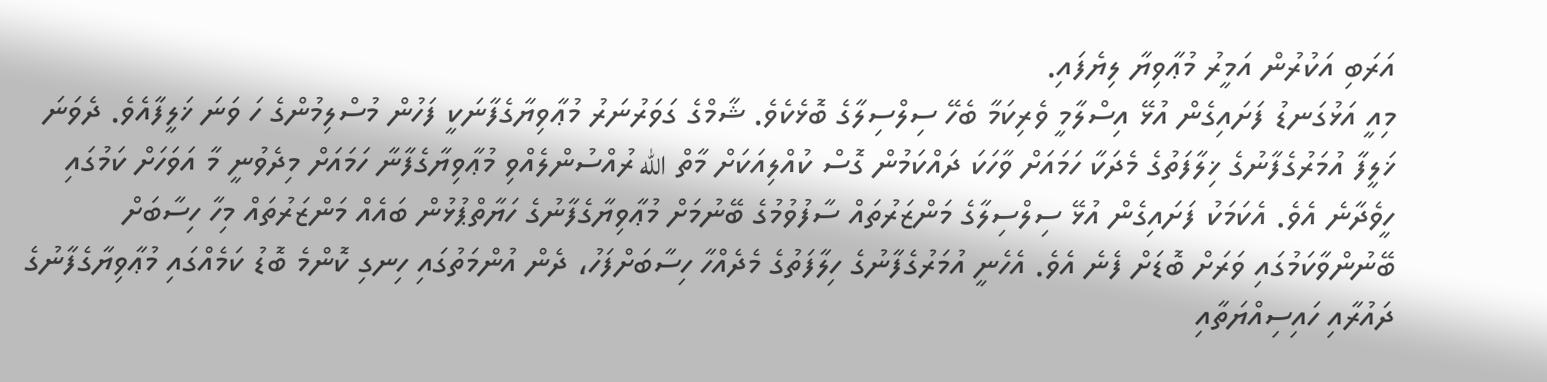އަރަބި އަކުރުން އަމީރު މުޢާވިޔާ ލިޔެފައި.
މިއީ އަޅުގަނޑު ފަށައިގެން އުޅޭ އިސްލާމީ ވެރިކަމާ ބެހޭ ސިލްސިލާގެ ބޮޅެކެވެ. ޝާމްގެ ގަވަރުނަރު މުޢާވިޔާގެފާނަކީ ފަހުން މުސްލިމުންގެ ހަ ވަނަ ޚަލީފާއެވެ. ދެވަނަ ޚަލީފާ އުމަރުގެފާނުގެ ޚިލާފަތުގެ މެދަކާ ހަމައަށް ވާހަކަ ދައްކަމުން ގޮސް ކުއްލިއަކަށް މާތް الله ރުއްސުންލެއްވި މުޢާވިޔާގެފާނާ ހަމައަށް މިދެވުނީ މާ އަވަހަށް ކަމުގައި ހީވެދާނެ އެވެ. އެކަމަކު ފަށައިގެން އުޅޭ ސިލްސިލާގެ މަންޒަރުތައް ސާފުވުމުގެ ބޭނުމަށް މުޢާވިޔާގެފާނުގެ ހަޔާތްޕުޅުން ބައެއް މަންޒަރުތައް މިހާ ހިސާބަށް ބޭނުންވާކަމުގައި ވަރަށް ބޮޑަށް ފެނެ އެވެ. އެހެނީ އުމަރުގެފާނުގެ ހިލާފަތުގެ މެދެއްހާ ހިސާބަށްފަހު، ދެން އުންމަތުގައި ހިނގި ކޮންމެ ބޮޑު ކަމެއްގައި މުޢާވިޔާގެފާނުގެ ދައުރާއި ހައިސިއްޔަތާއި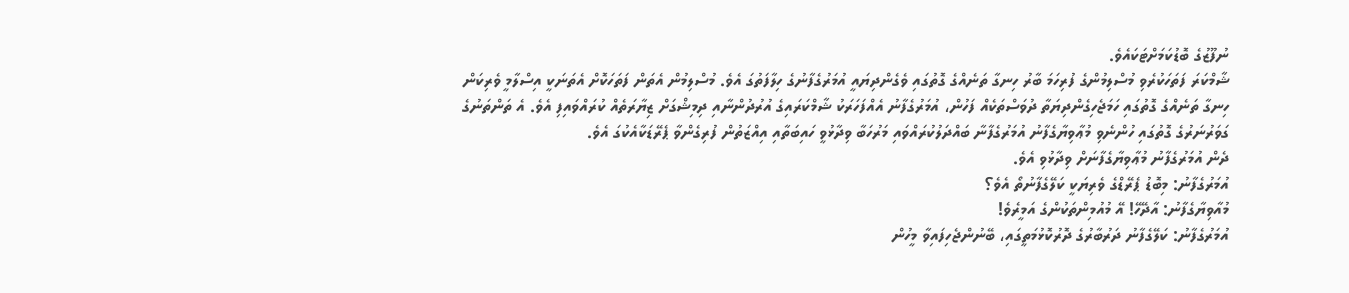ނުފޫޒުގެ ބޮޑުކަމަށްޓަކައެވެ.
ޝާމްކަރަ ފަތަހަކުރެވި މުސްލިމުންގެ ފުރިހަމަ ބާރު ހިނގާ ތަނެއްގެ ގޮތުގައި ވެގެންދިޔައީ އުމަރުގެފާނުގެ ހިލާފަތުގަ އެވެ. މުސްލިމުން އެތަން ފަތަހަކޮށް އެތަނަކީ އިސްލާމީ ވެރިކަން ހިނގާ ތަނެއްގެ ގޮތުގައި ހަމަޖެހިގެންދިޔަތާ ދުވަސްތަކެއް ފަހުން، އުމަރުގެފާނު އެއްފަހަރަކު ޝާމްކަރައިގެ އުރުދުންނާއި ދިމިޝްގަށް ޒިޔާރަތެއް ކުރައްވައިފި އެވެ. އެ ތަންތަނުގެ ގަވަރުނަރުގެ ގޮތުގައި ހުންނެވި މުޢާވިޔާގެފާނު އުމަރުގެފާނާ ބައްދަލުކުރައްވައި މަރުހަބާ ވިދާޅުވީ ހައިބަތާއި އިއްޒަތުން ފުރިގެންވާ ޕެރޭޑަކާއެކުގަ އެވެ.
ދެން އުމަރުގެފާނު މުޢާވިޔާގެފާނަށް ވިދާޅުވި އެވެ.
އުމަރުގެފާނު: މިބޮޑު ޕެރޭޑްގެ ވެރިޔަކީ ކަލޭގެފާނުތޯ އެވެ؟
މުއާވިޔާގެފާނު: އާދޭހޭ! އޭ މުއުމިންތަކުންގެ އަމީރެވެ!
އުމަރުގެފާނު: ކަލޭގެފާނު ދަރުބާރުގެ ދޮރުކޮޅުމަތީގައި، ބޭނުންޖެހިފައިވާ މީހުން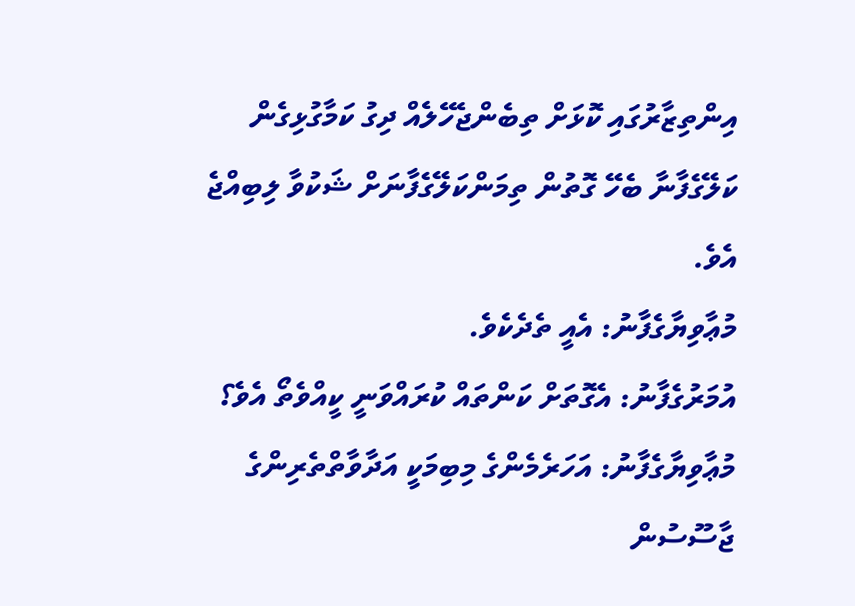އިންތިޒާރުގައި ކޮޅަށް ތިބެންޖެހޭލެއް ދިގު ކަމާގުޅިގެން ކަލޭގެފާނާ ބެހޭ ގޮތުން ތިމަންކަލޭގެފާނަށް ޝަކުވާ ލިބިއްޖެ އެވެ.
މުޢާވިޔާގެފާނު: އެއީ ތެދެކެވެ.
އުމަރުގެފާނު: އެގޮތަށް ކަންތައް ކުރައްވަނީ ކީއްވެތޯ އެވެ؟
މުޢާވިޔާގެފާނު: އަހަރެމެންގެ މިބިމަކީ އަދާވާތްތެރިންގެ ޖާސޫސުން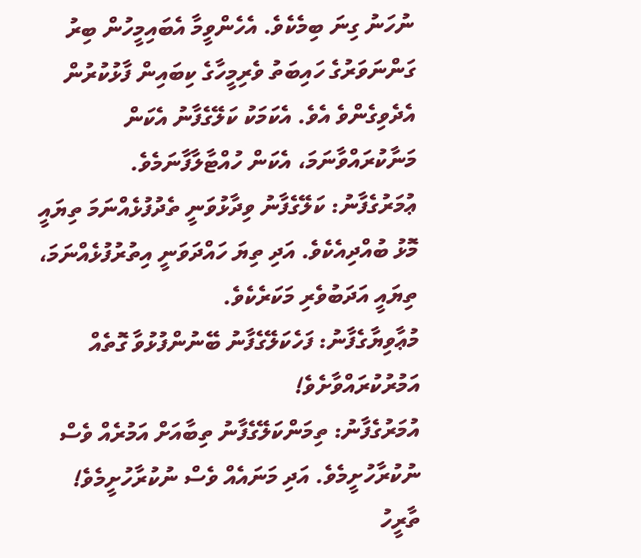ނުހަނު ގިނަ ބިމެކެވެ. އެހެންވީމާ އެބައިމީހުން ބިރު ގަންނަވަރުގެ ހައިބަތު ވެރިމީހާގެ ކިބައިން ފާޅުކުރުން އެދެވިގެންވެ އެވެ. އެކަމަކު ކަލޭގެފާނު އެކަން މަނާކުރައްވާނަމަ، އެކަން ހުއްޓާލާފާނަމެވެ.
ޢުމަރުގެފާނު: ކަލޭގެފާނު ވިދާޅުވަނީ ތެދުފުޅެއްނަމަ ތިޔައީ މޮޅު ބުއްދިއެކެވެ. އަދި ތިޔަ ހައްދަވަނީ އިތުރުފުޅެއްނަމަ، ތިޔައީ އަދަބުވެރި މަކަރެކެވެ.
މުޢާވިޔާގެފާނު: ފަހެކަލޭގެފާނު ބޭނުންފުޅުވާ ގޮތެއް އަމުރުކުރައްވާށެވެ!
އުމަރުގެފާނު: ތިމަންކަލޭގެފާނު ތިބާއަށް އަމުރެއް ވެސް ނުކުރާހުށީމެވެ. އަދި މަނައެއް ވެސް ނުކުރާހުށީމެވެ!
ތާރީހު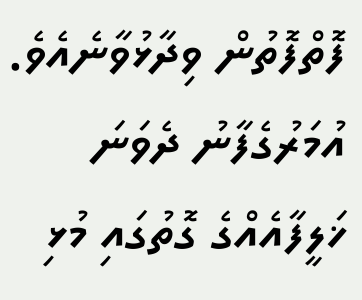ފޮތްފޮތުން ވިދާޅުވާނެއެވެ. އުމަރުގެފާނު ދެވަނަ ޚަލީފާއެއްގެ ގޮތުގައި މުޅި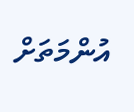އުންމަތަށް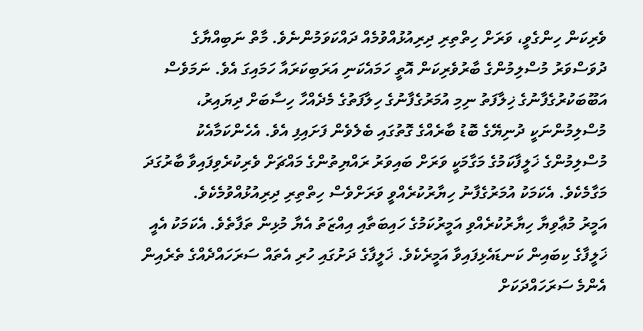ވެރިކަން ހިންގެވީ، ވަރަށް ހިތްތިރި ދިރިއުޅުއްވުމެއް ދައްކަވަމުންނެވެ. މާތް ނަބިއްޔާގެ ދުވަސްވަރު މުސްލިމުންގެ ބާރުވެރިކަން އޮތީ ހަމައެކަނި އަރަބިކަރައާ ހަމައިގަ އެވެ. ނަމަވެސް އަބޫބަކުރުގެފާނުގެ ޚިލާފަތު ނިމި އުމަރުގެފާނުގެ ހިލާފަތުގެ މެދެއްހާ ހިސާބަށް ދިޔައިރު، މުސްލިމުންނަކީ ދުނިޔޭގެ ބޮޑު ބާރެއްގެ ގޮތުގައި ބެލެވެން ފަށައިފި އެވެ. އެހެންކަމާއެކު މުސްލިމުންގެ ޚަލީފާކަމުގެ މަގާމަކީ ވަރަށް ބައިވަރު ރައްޔިތުންގެ މައްޗަށް ވެރިކުރެވިފައިވާ ބާރުގަދަ މަގާމެކެވެ. އެކަމަކު އުމަރުގެފާނު ހިޔާރުކުރެއްވީ ވަރަށްވެސް ހިތްތިރި ދިރިއުޅުއްވުމެކެވެ.
އަމީރު މުޢާވިޔާ ހިޔާރުކުރެއްވި އަމީރުކަމުގެ ހައިބަތާއި އިއްޒަތު އެޔާ މުޅިން ތަފާތެވެ. އެކަމަކު އެއީ ޚަލީފާގެ ކިބައިން ކަނޑައެޅިފައިވާ އަމީރެކެވެ. ޚަލީފާގެ ދަށުގައި ހުރި އެތައް ސަރަހައްދެއްގެ ތެރެއިން އެންމެ ސަރަހައްދަކަށް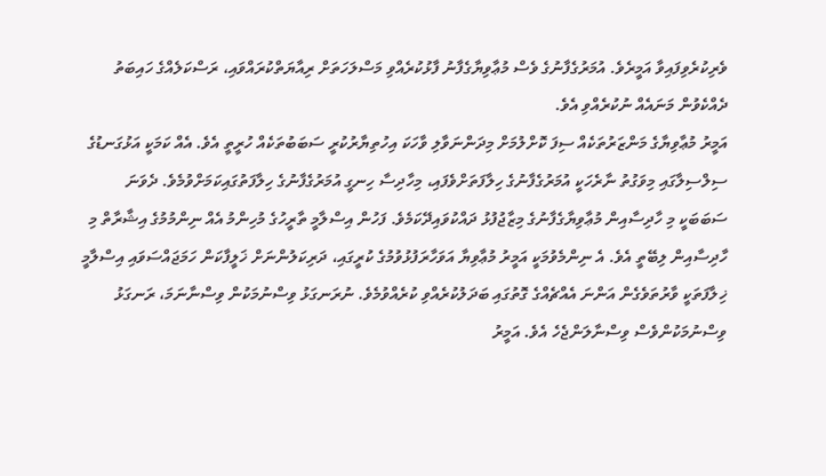ވެރިކުރެވިފައިވާ އަމީރެވެ. އުމަރުގެފާނުގެ ވެސް މުޢާވިޔާގެފާނު ފާޅުކުރެއްވި މަސްލަހަތަށް ރިއާޔަތްކުރައްވައި، ރަސްކަލެއްގެ ހައިބަތު ދެއްކެވުން މަނައެއް ނުކުރެއްވި އެވެ.
އަމީރު މުޢާވިޔާގެ މަންޒަރުތަކެއް ސިފަ ކޮށްލުމަށް މިދަންނަވާލި ވާހަކަ އިހުތިޔާރުކުރީ ސަބަބުތަކެއް ހުރީތީ އެވެ. އެއް ކަމަކީ އަޅުގަނޑުގެ ސިލްސިލާގައި މިވަގުތު ނާރެހަކީ އުމަރުގެފާނުގެ ހިލާފަތަށްވެފައި، މިހާދިސާ ހިނގީ އުމަރުގެފާނުގެ ހިލާފަތުގައިކަމަށްވުމެވެ. ދެވަނަ ސަބަބަކީ މި ހާދިސާއިން މުޢާވިޔާގެފާނުގެ މިޒާޖުފުޅު ދައްކުވައިދޭކަމެވެ. ފަހުން އިސްލާމީ ތާރީހުގެ މުހިންމު އެއް ނިންމުމުގެ އިޝާރާތް މި ހާދިސާއިން ލިބޭތީ އެވެ. އެ ނިންމެވުމަކީ އަމީރު މުޢާވިޔާ އަވަހާރަފުޅުވުމުގެ ކުރީގައި، ދަރިކަލުންނަށް ޚަލީފާކަން ހަމަޖައްސަވައި އިސްލާމީ ޚިލާފަތަކީ ވާރުތަވެގެން އަންނަ އެއްޗެއްގެ ގޮތުގައި ބަދަލުކުރެއްވި ކުރެއްވުމެވެ. ނުރަނގަޅު ވިސްނުމަކުން ވިސްނާނަމަ، ރަނގަޅު ވިސްނުމަކުންވެސް ވިސްނާލަންޖެހެ އެވެ. އަމީރު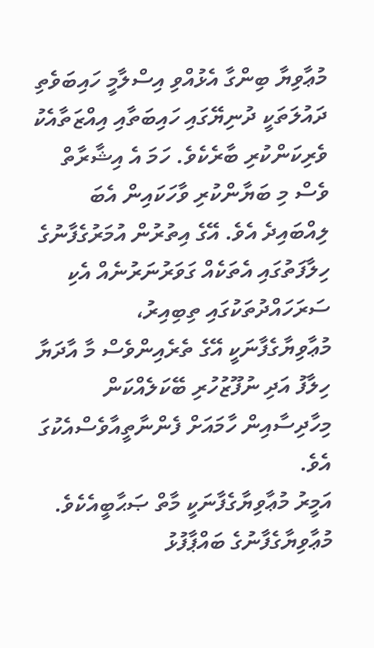މުޢާވިޔާ ބިންގާ އެޅުއްވި އިސްލާމީ ހައިބަވެތި ދައުލަތަކީ ދުނިޔޭގައި ހައިބަތާއި އިއްޒަތާއެކު ވެރިކަންކުރި ބާރެކެވެ. ހަމަ އެ އިޝާރާތް ވެސް މި ބަޔާންކުރި ވާހަކައިން އެބަ ލިއްބައިދެ އެވެ. އޭގެ އިތުރުން އުމަރުގެފާނުގެ ހިލާފަތުގައި އެތަކެއް ގަވަރުނަރުނެއް އެކި ސަރަހައްދުތަކުގައި ތިބިއިރު، މުޢާވިޔާގެފާނަކީ އޭގެ ތެރެއިންވެސް މާ އާދަޔާ ހިލާފު އަދި ނުފޫޒުހުރި ބޭކަލެއްކަން މިހާދިސާއިން ހާމައަށް ފެންނާތީއާވެސްއެކުގަ އެވެ.
އަމީރު މުޢާވިޔާގެފާނަކީ މާތް ޞަޙާބީއެކެވެ. މުޢާވިޔާގެފާނުގެ ބައްޕާފުޅު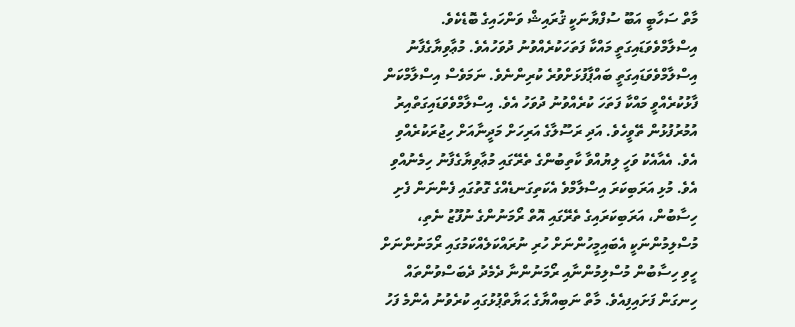މާތް ސަހާބީ އަބޫ ސުފްޔާނަކީ ޤުރައިޝް ވަންހައިގެ ބޮޑެކެވެ. އިސްލާމްވެވަޑައިގަތީ މައްކާ ފަތަހަކުރެއްވުނު ދުވަހުއެވެ. މުޢާވިޔާގެފާނު އިސްލާމްވެވަޑައިގަތީ ބައްޕާފުޅަށްވުރެ ކުރިންނެވެ. ނަމަވެސް އިސްލާމްކަން ފާޅުކުރެއްވީ މައްކާ ފަތަހަ ކުރެއްވުނު ދުވަހު އެވެ. އިސްލާމްވެވަޑައިގަތްއިރު އުމުރުފުޅުން ތޭވީހެވެ. އަދި ރަސޫލާގެ އަރިހަށް މަދީނާއަށް ހިޖުރަކުރެއްވި އެވެ. އެއާއެކު ވަހީ ލިޔުއްވާ ކާތިބުންގެ ތެރޭގައި މުޢާވިޔާގެފާނު ހިމެނުއްވި އެވެ. މުޅި އަރަބިކަރަ އިސްލާމްވެ އެކަތިގަނޑެއްގެ ގޮތުގައި ފެންނަން ފެށި ހިސާބުން، އަރަބިކަރައިގެ ތެރޭގައި އޮތް ރޯމަނުންގެ ނުފޫޒު ނެތި، މުސްލިމުންނަކީ އެބައިމީހުންނަށް ހުރި ނުރައްކަލެއްކަމުގައި ރޯމަނުންނަށް ހީވި ހިސާބުން މުސްލިމުންނާއި ރޯމަނުންނާ ދެމެދު ދެބަސްވުންތައް ހިނގަން ފަށައިފިއެވެ. މާތް ނަބިއްޔާގެ ޙަޔާތްޕުޅުގައި ކުރެވުނު އެންމެ ފަހު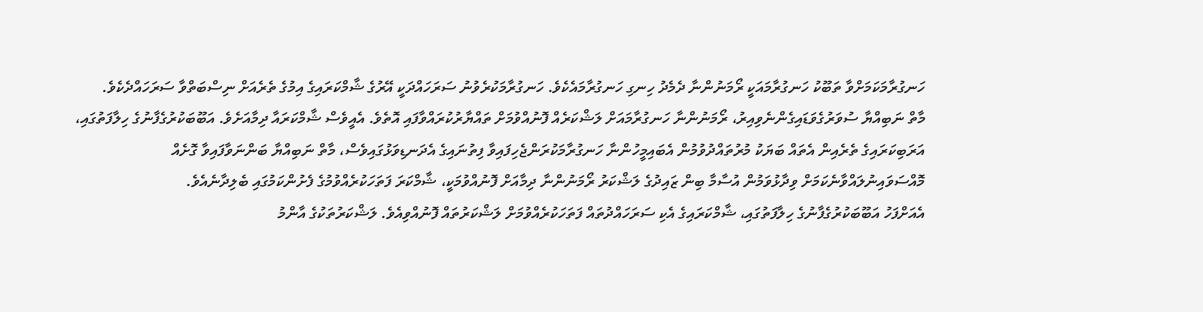ހަނގުރާމަކަމަށްވާ ތަބޫކު ހަނގުރާމައަކީ ރޯމަނުންނާ ދެމެދު ހިނގި ހަނގުރާމައެކެވެ. ހަނގުރާމަކުރެވުނު ސަރަހައްދަކީ އޭރުގެ ޝާމްކަރައިގެ އިމުގެ ތެރެއަށް ނިސްބަތްވާ ސަރަހައްދެކެވެ.
މާތް ނަބިއްޔާ ސުވަރުގެވަޑައިގެންނެވިއިރު، ރޯމަނުންނާ ހަނގުރާމައަށް ލަޝްކަރެއް ފޮނުއްވުމަށް ތައްޔާރުކުރައްވާފައި އޮތެވެ. އެއީވެސް ޝާމްކަރައާ ދިމާއަށެވެ. އަބޫބަކުރުގެފާނުގެ ހިލާފަތުގައި، އަރަބިކަރައިގެ ތެރެއިން އެތައް ބަޔަކު މުރުތައްދުވުމުން އެބައިމީހުންނާ ހަނގުރާމަކުރަންޖެހިފައިވާ ފިތުނައިގެ އެދަނޑިވަޅުގައިވެސް، މާތް ނަބިއްޔާ ބަންނަވާފައިވާ ގޮށެއް މޮއްސަވައިނުލައްވާނެކަމަށް ވިދާޅުވަމުން އުސާމާ ބިން ޒައިދުގެ ލަޝްކަރު ރޯމަނުންނާ ދިމާއަށް ފޮނުއްވުމަކީ، ޝާމްކަރަ ފަތަހަކުރެއްވުމުގެ ފެށުންކަމުގައި ބެލިދާނެއެވެ.
އެއަށްފަހު އަބޫބަކުރުގެފާނުގެ ހިލާފަތުގައި، ޝާމްކަރައިގެ އެކި ސަރަހައްދުތައް ފަތަހަކުރެއްވުމަށް ލަޝްކަރުތައް ފޮނުއްވިއެވެ. ލަޝްކަރުތަކުގެ އާންމު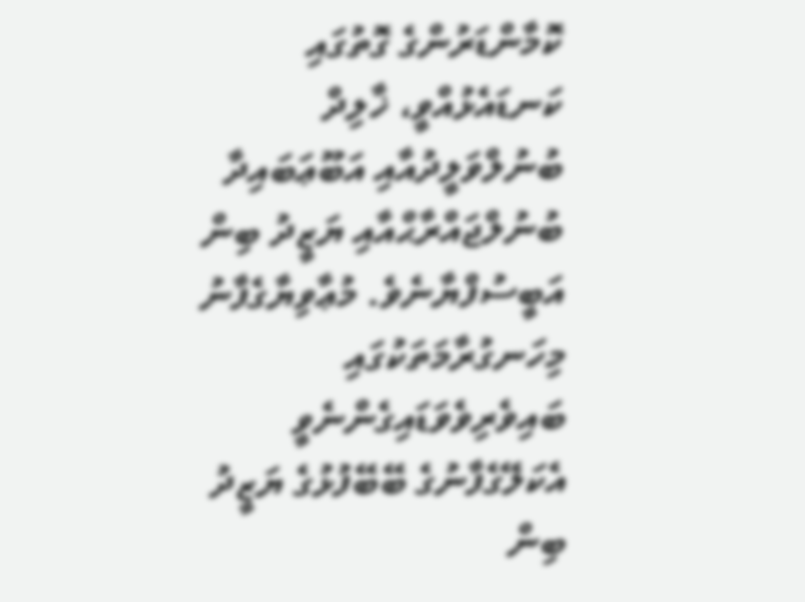ކޮމާންޑަރުންގެ ގޮތުގައި ކަނޑައެޅުއްވީ، ޚާލިދް ބުނުލްވަލީދުއާއި އަބޫޢަބައިދާ ބުނުލްޖައްރާޙްއާއި ޔަޒީދު ބިން އަބީސުފްޔާނެވެ. މުޢާވިޔާގެފާނު މިހަނގުރާމަތަކުގައި ބައިވެރިވެވަޑައިގެންނެވީ އެކަލޭގެފާނުގެ ބޭބޭފުޅުގެ ޔަޒީދު ބިން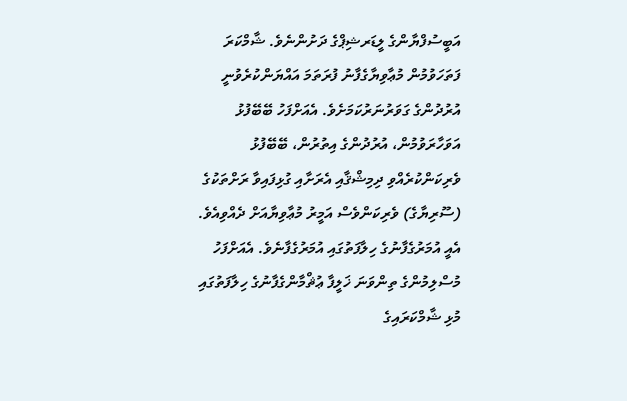އަބީސުފްޔާންގެ ލީޑަރޝިޕްގެ ދަށުންނެވެ. ޝާމްކަރަ ފަތަހަވުމުން މުޢާވިޔާގެފާނު ފުރަތަމަ އައްޔަންކުރެވުނީ އުރުދުންގެ ގަވަރުނަރުކަމަށެވެ. އެއަށްފަހު ބޭބޭފުޅު އަވަހާރަވުމުން، އުރުދުންގެ އިތުރުން، ބޭބޭފުޅު ވެރިކަންކުރެއްވި ދިމިޝްޤާއި އެރަށާއި ގުޅިފައިވާ ރަށްތަކުގެ (ސޫރިޔާގެ) ވެރިކަންވެސް އަމީރު މުޢާވިޔާއަށް ދެއްވިއެވެ. އެއީ އުމަރުގެފާނުގެ ހިލާފަތުގައި އުމަރުގެފާނެވެ. އެއަށްފަހު މުސްލިމުންގެ ތިންވަނަ ޚަލީފާ ޢުޘްމާންގެފާނުގެ ހިލާފަތުގައި މުޅި ޝާމްކަރައިގެ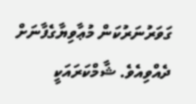ގަވަރުނަރުކަން މުޢާވިޔާގެފާނަށް ދެއްވިއެވެ. ޝާމްކަރައަކީ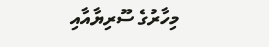މިހާރުގެ ސޫރިޔާއާއި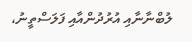ލުބްނާނާއި އުރުދުންއާއި ފަލަސްތީނު،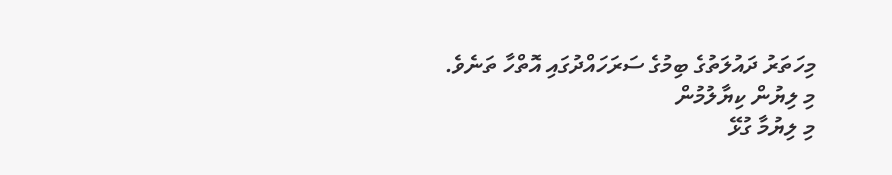މިހަތަރު ދައުލަތުގެ ބިމުގެ ސަރަހައްދުގައި އޮތްހާ ތަނެވެ.
މި ލިޔުން ކިޔާލުމުން
މި ލިޔުމާ ގުޅޭ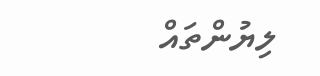ލިޔުންތައް